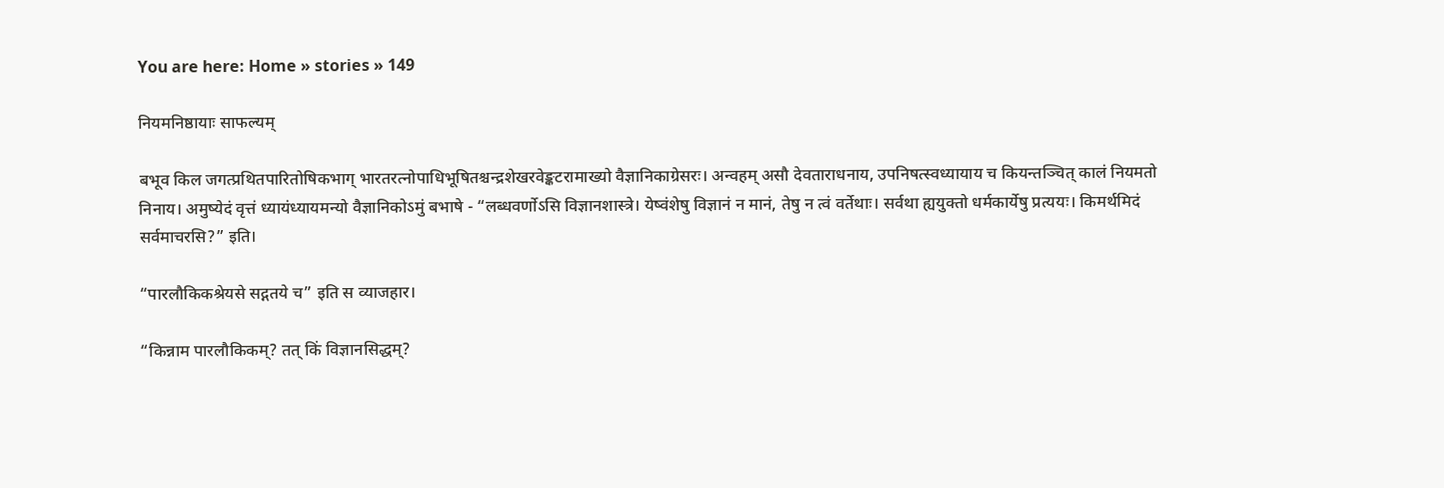You are here: Home » stories » 149

नियमनिष्ठायाः साफल्यम्

बभूव किल जगत्प्रथितपारितोषिकभाग् भारतरत्नोपाधिभूषितश्चन्द्रशेखरवेङ्कटरामाख्यो वैज्ञानिकाग्रेसरः। अन्वहम् असौ देवताराधनाय, उपनिषत्स्वध्यायाय च कियन्तञ्चित् कालं नियमतो निनाय। अमुष्येदं वृत्तं ध्यायंध्यायमन्यो वैज्ञानिकोऽमुं बभाषे - “लब्धवर्णोऽसि विज्ञानशास्त्रे। येष्वंशेषु विज्ञानं न मानं, तेषु न त्वं वर्तेथाः। सर्वथा ह्ययुक्तो धर्मकार्येषु प्रत्ययः। किमर्थमिदं सर्वमाचरसि?” इति।

“पारलौकिकश्रेयसे सद्गतये च” इति स व्याजहार।

“किन्नाम पारलौकिकम्? तत् किं विज्ञानसिद्धम्?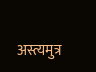अस्त्यमुत्र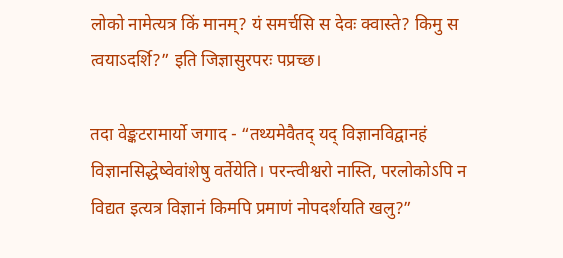लोको नामेत्यत्र किं मानम्? यं समर्चसि स देवः क्वास्ते? किमु स त्वयाऽदर्शि?” इति जिज्ञासुरपरः पप्रच्छ।

तदा वेङ्कटरामार्यो जगाद - “तथ्यमेवैतद् यद् विज्ञानविद्वानहं विज्ञानसिद्धेष्वेवांशेषु वर्तेयेति। परन्त्वीश्वरो नास्ति, परलोकोऽपि न विद्यत इत्यत्र विज्ञानं किमपि प्रमाणं नोपदर्शयति खलु?”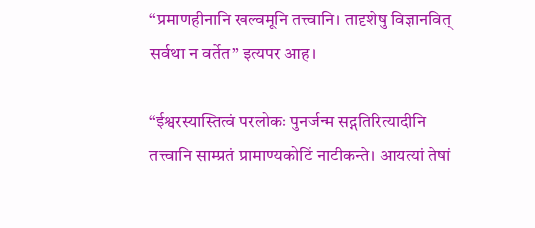“प्रमाणहीनानि खल्वमूनि तत्त्वानि। तादृशेषु विज्ञानवित् सर्वथा न वर्तेत” इत्यपर आह।

“ईश्वरस्यास्तित्वं परलोकः पुनर्जन्म सद्गतिरित्यादीनि तत्त्वानि साम्प्रतं प्रामाण्यकोटिं नाटीकन्ते। आयत्यां तेषां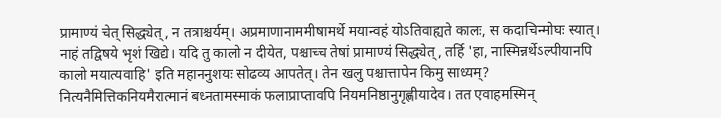प्रामाण्यं चेत् सिद्ध्येत्, न तत्राश्चर्यम्। अप्रमाणानाममीषामर्थे मयान्वहं योऽतिवाह्यते कालः, स कदाचिन्मोघः स्यात्। नाहं तद्विषये भृशं खिद्ये। यदि तु कालो न दीयेत, पश्चाच्च तेषां प्रामाण्यं सिद्ध्येत्, तर्हि 'हा, नास्मिन्नर्थेऽल्पीयानपि कालो मयात्यवाहि' इति महाननुशयः सोढव्य आपतेत्। तेन खलु पश्चात्तापेन किमु साध्यम्? नित्यनैमित्तिकनियमैरात्मानं बध्नतामस्माकं फलाप्राप्तावपि नियमनिष्ठानुगृह्णीयादेव। तत एवाहमस्मिन्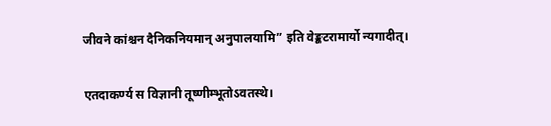जीवने कांश्चन दैनिकनियमान् अनुपालयामि” इति वेङ्कटरामार्यो न्यगादीत्।

एतदाकर्ण्य स विज्ञानी तूष्णीम्भूतोऽवतस्थे।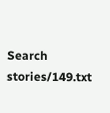Search
stories/149.txt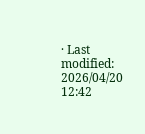· Last modified: 2026/04/20 12:42